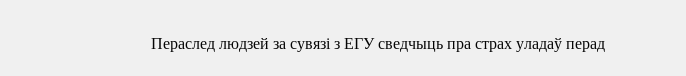Пераслед людзей за сувязі з ЕГУ сведчыць пра страх уладаў перад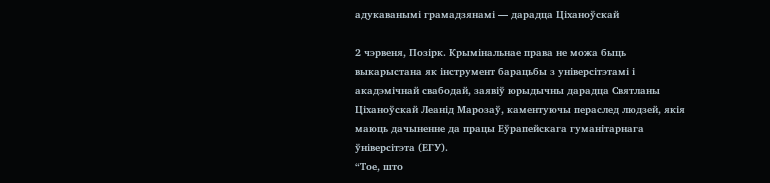адукаванымі грамадзянамі — дарадца Ціханоўскай

2 чэрвеня, Позірк. Крымінальнае права не можа быць выкарыстана як інструмент барацьбы з універсітэтамі і акадэмічнай свабодай, заявіў юрыдычны дарадца Святланы Ціханоўскай Леанід Марозаў, каментуючы пераслед людзей, якія маюць дачыненне да працы Еўрапейскага гуманітарнага ўніверсітэта (ЕГУ).
“Тое, што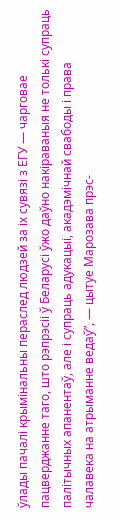ўлады пачалі крымінальны пераслед людзей за іх сувязі з ЕГУ — чарговае пацверджанне таго, што рэпрэсіі ў Беларусі ўжо даўно накіраваныя не толькі супраць палітычных апанентаў, але і супраць адукацыі, акадэмічнай свабоды і права чалавека на атрыманне ведаў”, — цытуе Марозава прэс-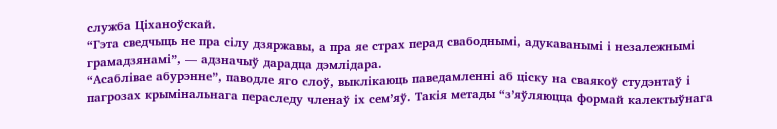служба Ціханоўскай.
“Гэта сведчыць не пра сілу дзяржавы, а пра яе страх перад свабоднымі, адукаванымі і незалежнымі грамадзянамі”, — адзначыў дарадца дэмлідара.
“Асаблівае абурэнне”, паводле яго слоў, выклікаюць паведамленні аб ціску на сваякоў студэнтаў і пагрозах крымінальнага пераследу членаў іх сем’яў. Такія метады “з’яўляюцца формай калектыўнага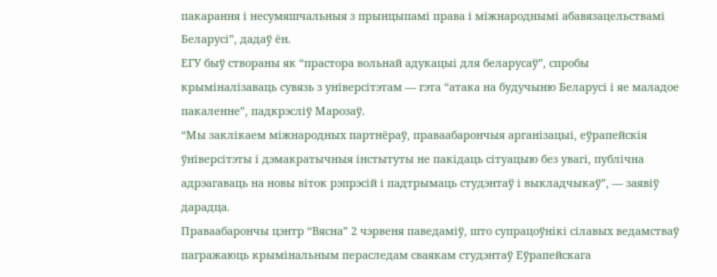пакарання і несумяшчальныя з прынцыпамі права і міжнароднымі абавязацельствамі Беларусі”, дадаў ён.
ЕГУ быў створаны як “прастора вольнай адукацыі для беларусаў”, спробы крыміналізаваць сувязь з універсітэтам — гэта “атака на будучыню Беларусі і яе маладое пакаленне”, падкрэсліў Марозаў.
“Мы заклікаем міжнародных партнёраў, праваабарончыя арганізацыі, еўрапейскія ўніверсітэты і дэмакратычныя інстытуты не пакідаць сітуацыю без увагі, публічна адрэагаваць на новы віток рэпрэсій і падтрымаць студэнтаў і выкладчыкаў”, — заявіў дарадца.
Праваабарончы цэнтр “Вясна” 2 чэрвеня паведаміў, што супрацоўнікі сілавых ведамстваў пагражаюць крымінальным пераследам сваякам студэнтаў Еўрапейскага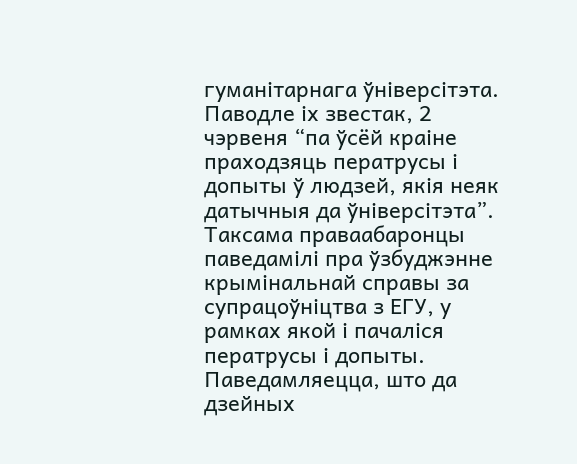гуманітарнага ўніверсітэта. Паводле іх звестак, 2 чэрвеня “па ўсёй краіне праходзяць ператрусы і допыты ў людзей, якія неяк датычныя да ўніверсітэта”.
Таксама праваабаронцы паведамілі пра ўзбуджэнне крымінальнай справы за супрацоўніцтва з ЕГУ, у рамках якой і пачаліся ператрусы і допыты. Паведамляецца, што да дзейных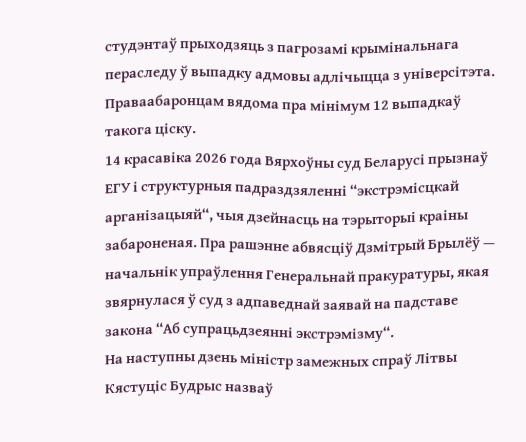студэнтаў прыходзяць з пагрозамі крымінальнага пераследу ў выпадку адмовы адлічыцца з універсітэта. Праваабаронцам вядома пра мінімум 12 выпадкаў такога ціску.
14 красавіка 2026 года Вярхоўны суд Беларусі прызнаў ЕГУ і структурныя падраздзяленні “экстрэмісцкай арганізацыяй“, чыя дзейнасць на тэрыторыі краіны забароненая. Пра рашэнне абвясціў Дзмітрый Брылёў — начальнік упраўлення Генеральнай пракуратуры, якая звярнулася ў суд з адпаведнай заявай на падставе закона “Аб супрацьдзеянні экстрэмізму“.
На наступны дзень міністр замежных спраў Літвы Кястуціс Будрыс назваў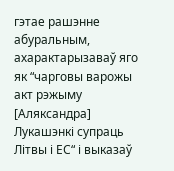гэтае рашэнне абуральным, ахарактарызаваў яго як “чарговы варожы акт рэжыму [Аляксандра] Лукашэнкі супраць Літвы і ЕС“ і выказаў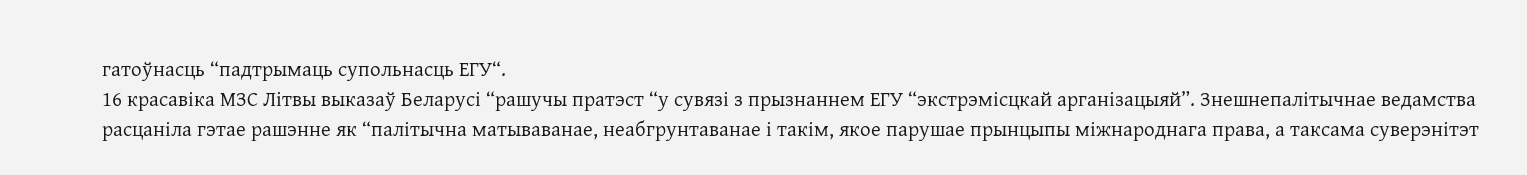гатоўнасць “падтрымаць супольнасць ЕГУ“.
16 красавіка МЗС Літвы выказаў Беларусі “рашучы пратэст “у сувязі з прызнаннем ЕГУ “экстрэмісцкай арганізацыяй”. Знешнепалітычнае ведамства расцаніла гэтае рашэнне як “палітычна матываванае, неабгрунтаванае і такім, якое парушае прынцыпы міжнароднага права, а таксама суверэнітэт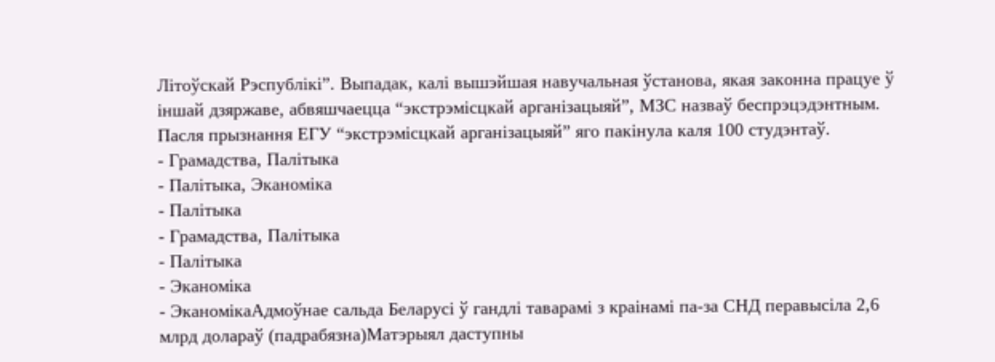Літоўскай Рэспублікі”. Выпадак, калі вышэйшая навучальная ўстанова, якая законна працуе ў іншай дзяржаве, абвяшчаецца “экстрэмісцкай арганізацыяй”, МЗС назваў беспрэцэдэнтным.
Пасля прызнання ЕГУ “экстрэмісцкай арганізацыяй” яго пакінула каля 100 студэнтаў.
- Грамадства, Палітыка
- Палітыка, Эканоміка
- Палітыка
- Грамадства, Палітыка
- Палітыка
- Эканоміка
- ЭканомікаАдмоўнае сальда Беларусі ў гандлі таварамі з краінамі па-за СНД перавысіла 2,6 млрд долараў (падрабязна)Матэрыял даступны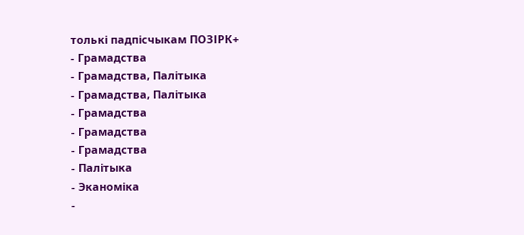толькі падпісчыкам ПОЗІРК+
- Грамадства
- Грамадства, Палітыка
- Грамадства, Палітыка
- Грамадства
- Грамадства
- Грамадства
- Палітыка
- Эканоміка
-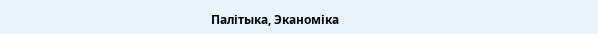Палітыка, Эканоміка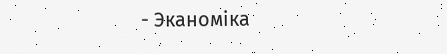- Эканоміка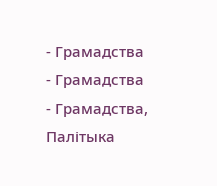- Грамадства
- Грамадства
- Грамадства, Палітыка